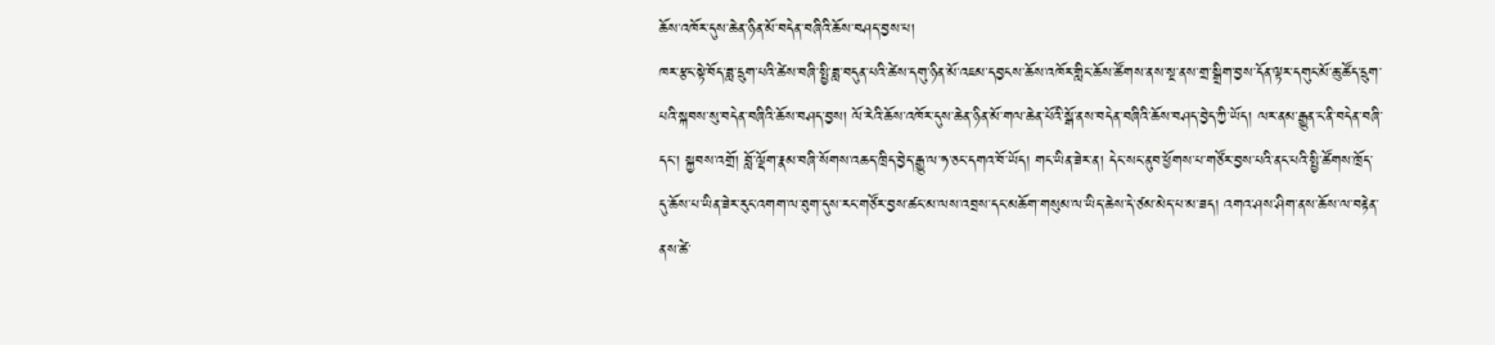ཆོས་འཁོར་དུས་ཆེན་ཉིན་མོ་བདེན་བཞིའི་ཆོས་བཤད་བྱས་པ།
ཁར་རྩང་སྟེ་བོད་ཟླ་དྲུག་པའི་ཚེས་བཞི་སྤྱི་ཟླ་བདུན་པའི་ཚེས་དགུ་ཉིན་མོ་འཇམ་དབྱངས་ཆོས་འཁོར་གླིང་ཆོས་ཚོགས་ནས་སྔ་ནས་གྲ་སྒྲིག་བྱས་དོན་ལྟར་དགུང་མོ་ཆུ་ཚོད་དྲུག་པའི་སྐབས་སུ་བདེན་བཞིའི་ཆོས་བཤད་བྱས། ལོ་རེའི་ཆོས་འཁོར་དུས་ཆེན་ཉིན་མོ་གལ་ཆེན་པོའི་སྒོ་ནས་བདེན་བཞིའི་ཆོས་བཤད་བྱེད་ཀྱི་ཡོད། ལར་ནམ་རྒྱུན་ང་ནི་བདེན་བཞི་དང་། སྐྱབས་འགྲོ། བློ་ལྡོག་རྣམ་བཞི་སོགས་འཆད་ཁྲིད་བྱེད་རྒྱུ་ལ་ཧ་ཅང་དགའ་བོ་ཡོད། གང་ཡིན་ཟེར་ན། དེང་སང་ནུབ་ཕྱོགས་པ་གཙོར་བྱས་པའི་ནང་པའི་སྤྱི་ཚོགས་ཁྲོད་དུ་ཆོས་པ་ཡིན་ཟེར་རུང་འགག་ལ་ཐུག་དུས་རང་གཙོར་བྱས་ཚང་མ་ལས་འབྲས་དང་མཆོག་གསུམ་ལ་ཡིད་ཆེས་དེ་ཙམ་མེད་པ་མ་ཟད། འགའ་ཤས་ཤིག་ནས་ཆོས་ལ་བརྟེན་ནས་ཚེ་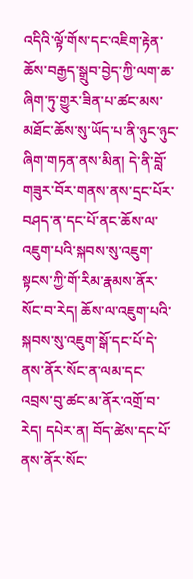འདིའི་ལྟོ་གོས་དང་འཇིག་རྟེན་ཆོས་བརྒྱད་སྒྲུབ་བྱེད་ཀྱི་ལག་ཆ་ཞིག་ཏུ་གྱུར་ཟིན་པ་ཚང་མས་མཐོང་ཆོས་སུ་ཡོད་པ་ནི་ཉུང་ཉུང་ཞིག་གཏན་ནས་མིན། དེ་ནི་བློ་གཟུར་བོར་གནས་ནས་དྲང་པོར་བཤད་ན་དང་པོ་ནང་ཆོས་ལ་འཇུག་པའི་སྐབས་སུ་འཇུག་སྟངས་ཀྱི་གོ་རིམ་རྣམས་ནོར་སོང་བ་རེད། ཆོས་ལ་འཇུག་པའི་སྐབས་སུ་འཇུག་སྒོ་དང་པོ་དེ་ནས་ནོར་སོང་ན་ལམ་དང་འབྲས་བུ་ཚང་མ་ནོར་འགྲོ་བ་རེད། དཔེར་ན། བོད་ཚེས་དང་པོ་ནས་ནོར་སོང་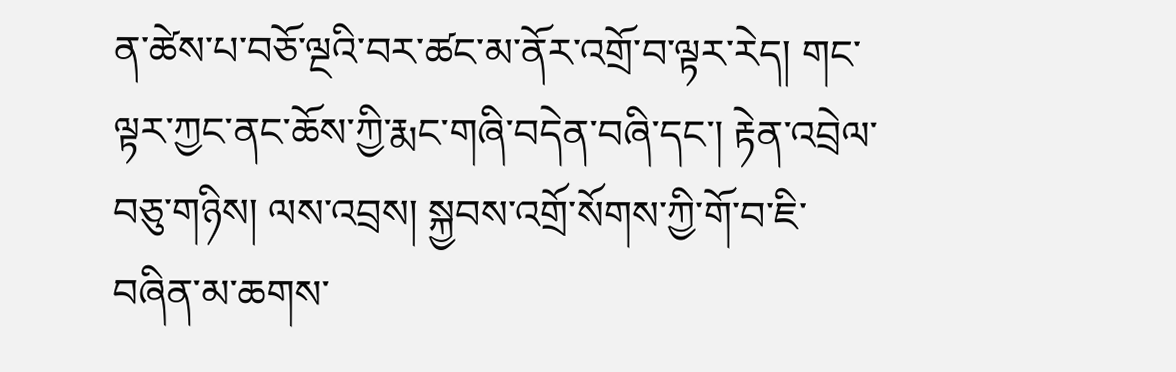ན་ཚེས་པ་བཅོ་ལྔའི་བར་ཚང་མ་ནོར་འགྲོ་བ་ལྟར་རེད། གང་ལྟར་ཀྱང་ནང་ཆོས་ཀྱི་རྨང་གཞི་བདེན་བཞི་དང་། རྟེན་འབྲེལ་བཅུ་གཉིས། ལས་འབྲས། སྐྱབས་འགྲོ་སོགས་ཀྱི་གོ་བ་ཇི་བཞིན་མ་ཆགས་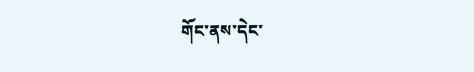གོང་ནས་དེང་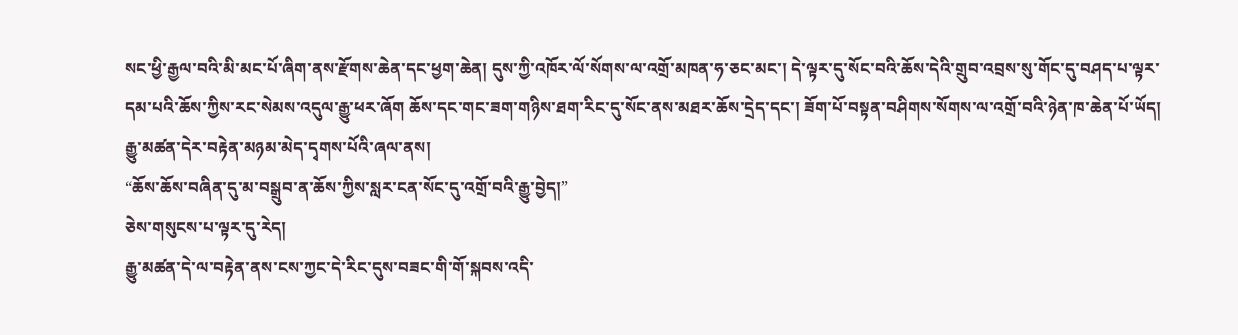སང་ཕྱི་རྒྱལ་བའི་མི་མང་པོ་ཞིག་ནས་རྫོགས་ཆེན་དང་ཕྱག་ཆེན། དུས་ཀྱི་འཁོར་ལོ་སོགས་ལ་འགྲོ་མཁན་ཧ་ཅང་མང་། དེ་ལྟར་དུ་སོང་བའི་ཆོས་དེའི་གྲུབ་འབྲས་སུ་གོང་དུ་བཤད་པ་ལྟར་དམ་པའི་ཆོས་ཀྱིས་རང་སེམས་འདུལ་རྒྱུ་ཕར་ཞོག ཆོས་དང་གང་ཟག་གཉིས་ཐག་རིང་དུ་སོང་ནས་མཐར་ཆོས་དྲེད་དང་། ཟོག་པོ་བསྟན་བཤིགས་སོགས་ལ་འགྲོ་བའི་ཉེན་ཁ་ཆེན་པོ་ཡོད། རྒྱུ་མཚན་དེར་བརྟེན་མཉམ་མེད་དྭགས་པོའི་ཞལ་ནས།
“ཆོས་ཆོས་བཞིན་དུ་མ་བསྒྲུབ་ན་ཆོས་ཀྱིས་སླར་ངན་སོང་དུ་འགྲོ་བའི་རྒྱུ་བྱེད།”
ཅེས་གསུངས་པ་ལྟར་དུ་རེད།
རྒྱུ་མཚན་དེ་ལ་བརྟེན་ནས་ངས་ཀྱང་དེ་རིང་དུས་བཟང་གི་གོ་སྐབས་འདི་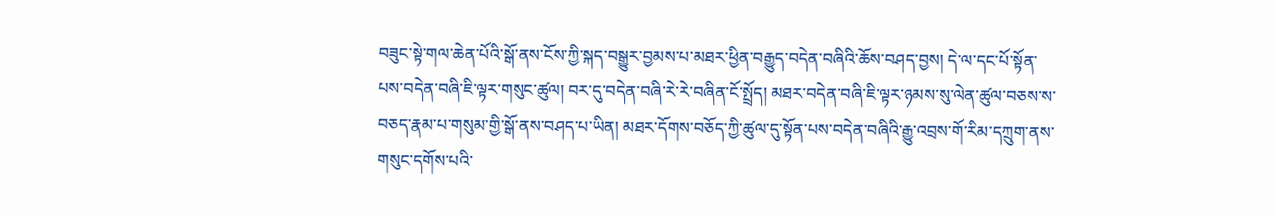བཟུང་སྟེ་གལ་ཆེན་པོའི་སྒོ་ནས་ངོས་ཀྱི་སྐད་བསྒྱུར་བྱམས་པ་མཐར་ཕྱིན་བརྒྱུད་བདེན་བཞིའི་ཆོས་བཤད་བྱས། དེ་ལ་དང་པོ་སྟོན་པས་བདེན་བཞི་ཇི་ལྟར་གསུང་ཚུལ། བར་དུ་བདེན་བཞི་རེ་རེ་བཞིན་ངོ་སྤྲོད། མཐར་བདེན་བཞི་ཇི་ལྟར་ཉམས་སུ་ལེན་ཚུལ་བཅས་ས་བཅད་རྣམ་པ་གསུམ་གྱི་སྒོ་ནས་བཤད་པ་ཡིན། མཐར་དོགས་བཅོད་ཀྱི་ཚུལ་དུ་སྟོན་པས་བདེན་བཞིའི་རྒྱུ་འབྲས་གོ་རིམ་དཀྲུག་ནས་གསུང་དགོས་པའི་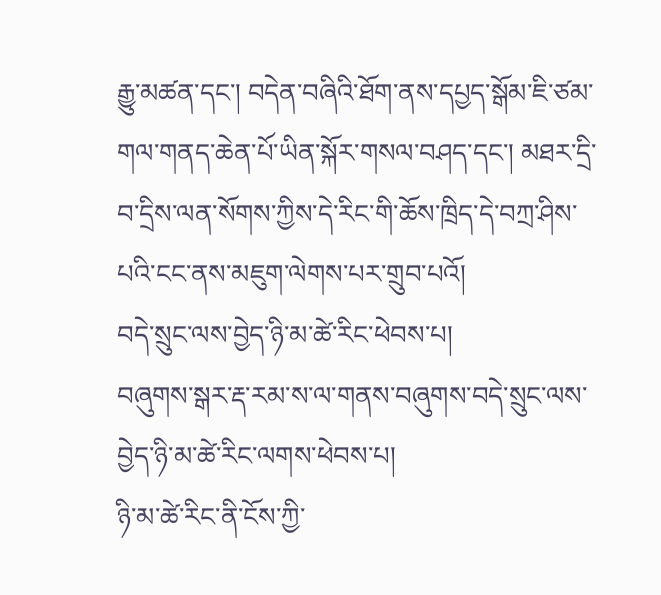རྒྱུ་མཚན་དང་། བདེན་བཞིའི་ཐོག་ནས་དཔྱད་སྒོམ་ཇི་ཙམ་གལ་གནད་ཆེན་པོ་ཡིན་སྐོར་གསལ་བཤད་དང་། མཐར་དྲི་བ་དྲིས་ལན་སོགས་ཀྱིས་དེ་རིང་གི་ཆོས་ཁྲིད་དེ་བཀྲ་ཤིས་པའི་ངང་ནས་མཇུག་ལེགས་པར་གྲུབ་པའོ།
བདེ་སྲུང་ལས་བྱེད་ཉི་མ་ཚེ་རིང་ཕེབས་པ།
བཞུགས་སྒར་རྡ་རམ་ས་ལ་གནས་བཞུགས་བདེ་སྲུང་ལས་བྱེད་ཉི་མ་ཚེ་རིང་ལགས་ཕེབས་པ།
ཉི་མ་ཚེ་རིང་ནི་ངོས་ཀྱི་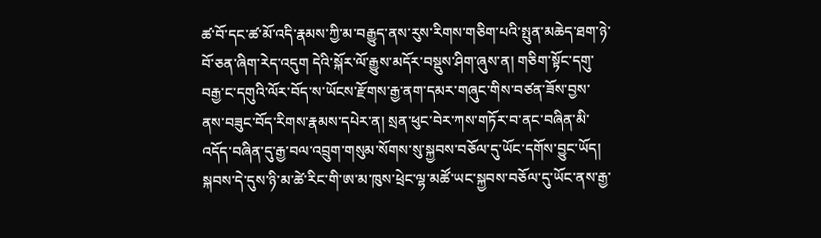ཚ་བོ་དང་ཚ་མོ་འདི་རྣམས་ཀྱི་མ་བརྒྱུད་ནས་རུས་རིགས་གཅིག་པའི་སྤུན་མཆེད་ཐག་ཉེ་བོ་ཅན་ཞིག་རེད་འདུག དེའི་སྐོར་ལོ་རྒྱུས་མདོར་བསྡུས་ཤིག་ཞུས་ན། གཅིག་སྟོང་དགུ་བརྒྱ་ང་དགུའི་ལོར་བོད་ས་ཡོངས་རྫོགས་རྒྱ་ནག་དམར་གཞུང་གིས་བཙན་ཟོས་བྱས་ནས་བཟུང་བོད་རིགས་རྣམས་དཔེར་ན། སྲན་ཕུང་བེར་ཀས་གཏོར་བ་ནང་བཞིན་མི་འདོད་བཞིན་དུ་རྒྱ་བལ་འབྲུག་གསུམ་སོགས་སུ་སྐྱབས་བཅོལ་དུ་ཡོང་དགོས་བྱུང་ཡོད། སྐབས་དེ་དུས་ཉི་མ་ཚེ་རིང་གི་ཨ་མ་ཁུས་ཕྲེང་ལྷ་མཚོ་ཡང་སྐྱབས་བཅོལ་དུ་ཡོང་ནས་རྒྱ་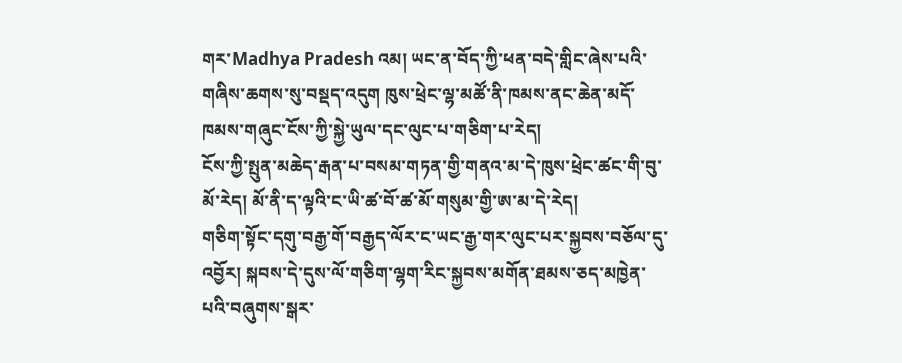གར་Madhya Pradesh འམ། ཡང་ན་བོད་ཀྱི་ཕན་བདེ་གླིང་ཞེས་པའི་གཞིས་ཆགས་སུ་བསྡད་འདུག ཁུས་ཕྲེང་ལྷ་མཚོ་ནི་ཁམས་ནང་ཆེན་མདོ་ཁམས་གཞུང་ངོས་ཀྱི་སྐྱེ་ཡུལ་དང་ལུང་པ་གཅིག་པ་རེད།
ངོས་ཀྱི་སྤུན་མཆེད་རྒན་པ་བསམ་གཏན་གྱི་གནའ་མ་དེ་ཁུས་ཕྲེང་ཚང་གི་བུ་མོ་རེད། མོ་ནི་ད་ལྟའི་ང་ཡི་ཚ་བོ་ཚ་མོ་གསུམ་གྱི་ཨ་མ་དེ་རེད།
གཅིག་སྟོང་དགུ་བརྒྱ་གོ་བརྒྱད་ལོར་ང་ཡང་རྒྱ་གར་ལུང་པར་སྐྱབས་བཅོལ་དུ་འབྱོར། སྐབས་དེ་དུས་ལོ་གཅིག་ལྷག་རིང་སྐྱབས་མགོན་ཐམས་ཅད་མཁྱེན་པའི་བཞུགས་སྒར་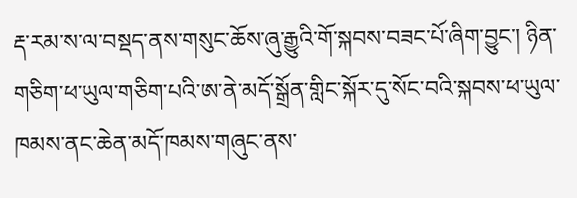རྡ་རམ་ས་ལ་བསྡད་ནས་གསུང་ཆོས་ཞུ་རྒྱུའི་གོ་སྐབས་བཟང་པོ་ཞིག་བྱུང་། ཉིན་གཅིག་ཕ་ཡུལ་གཅིག་པའི་ཨ་ནེ་མདོ་སྒྲོན་གླིང་སྐོར་དུ་སོང་བའི་སྐབས་ཕ་ཡུལ་ཁམས་ནང་ཆེན་མདོ་ཁམས་གཞུང་ནས་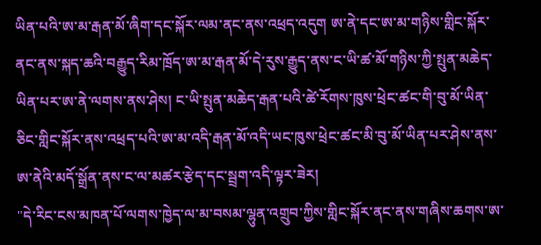ཡིན་པའི་ཨ་མ་རྒན་མོ་ཞིག་དང་སྐོར་ལམ་ནང་ནས་འཕྲད་འདུག ཨ་ནེ་དང་ཨ་མ་གཉིས་གླིང་སྐོར་ནང་ནས་སྐད་ཆའི་བརྒྱུད་རིམ་ཁྲོད་ཨ་མ་རྒན་མོ་དེ་རུས་རྒྱུད་ནས་ང་ཡི་ཚ་མོ་གཉིས་ཀྱི་སྤུན་མཆེད་ཡིན་པར་ཨ་ནེ་ལགས་ནས་ཤེས། ང་ཡི་སྤུན་མཆེད་རྒན་པའི་ཚེ་རོགས་ཁུས་ཕྲེང་ཚང་གི་བུ་མོ་ཡིན་ཅིང་གླིང་སྐོར་ནས་འཕྲད་པའི་ཨ་མ་འདི་རྒན་མོ་འདི་ཡང་ཁུས་ཕྲེང་ཚང་མི་བུ་མོ་ཡིན་པར་ཤེས་ནས་ཨ་ནེའི་མདོ་སྒྲོན་ནས་ང་ལ་མཚར་རྩེད་དང་སྦྲག་འདི་ལྟར་ཟེར།
"དེ་རིང་ངས་མཁན་པོ་ལགས་ཁྱེད་ལ་མ་བསམ་ལྷུན་འགྲུབ་ཀྱིས་གླིང་སྐོར་ནང་ནས་གཞིས་ཆགས་ཨ་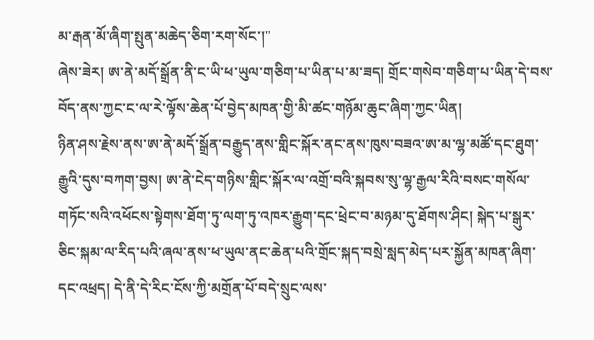མ་རྒན་མོ་ཞིག་སྤུན་མཆེད་ཅིག་རག་སོང་།"
ཞེས་ཟེར། ཨ་ནེ་མདོ་སྒྲོན་ནི་ང་ཡི་ཕ་ཡུལ་གཅིག་པ་ཡིན་པ་མ་ཟད། གྲོང་གསེབ་གཅིག་པ་ཡིན་དེ་བས་བོད་ནས་ཀྱང་ང་ལ་རེ་ལྟོས་ཆེན་པོ་བྱེད་མཁན་གྱི་མི་ཚང་གཉོམ་ཆུང་ཞིག་ཀྱང་ཡིན།
ཉིན་ཤས་རྗེས་ནས་ཨ་ནེ་མདོ་སྒྲོན་བརྒྱུད་ནས་གླིང་སྐོར་ནང་ནས་ཁུས་བཟའ་ཨ་མ་ལྷ་མཚོ་དང་ཐུག་རྒྱུའི་དུས་བཀག་བྱས། ཨ་ནེ་ངེད་གཉིས་གླིང་སྐོར་ལ་འགྲོ་བའི་སྐབས་སུ་ལྷ་རྒྱལ་རིའི་བསང་གསོལ་གཏོང་སའི་འཕོངས་སྟེགས་ཐོག་ཏུ་ལག་ཏུ་འཁར་རྒྱུག་དང་ཕྲེང་བ་མཉམ་དུ་ཐོགས་ཤིང། སྐེད་པ་སྒུར་ཅིང་སྐམ་ལ་རིད་པའི་ཞལ་ནས་ཕ་ཡུལ་ནང་ཆེན་པའི་གྲོང་སྐད་བསྲེ་སླད་མེད་པར་སྐྱོན་མཁན་ཞིག་དང་འཕྲད། དེ་ནི་དེ་རིང་ངོས་ཀྱི་མགྲོན་པོ་བདེ་སྲུང་ལས་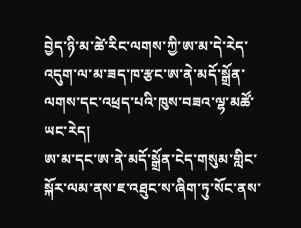བྱེད་ཉི་མ་ཚེ་རིང་ལགས་ཀྱི་ཨ་མ་དེ་རེད་འདུག་ལ་མ་ཟད་ཁ་རྩང་ཨ་ནེ་མདོ་སྒྲོན་ལགས་དང་འཕྲད་པའི་ཁུས་བཟའ་ལྷ་མཚོ་ཡང་རེད།
ཨ་མ་དང་ཨ་ནེ་མདོ་སྒྲོན་ངེད་གསུམ་གླིང་སྐོར་ལམ་ནས་ཇ་འཐུང་ས་ཞིག་ཏུ་སོང་ནས་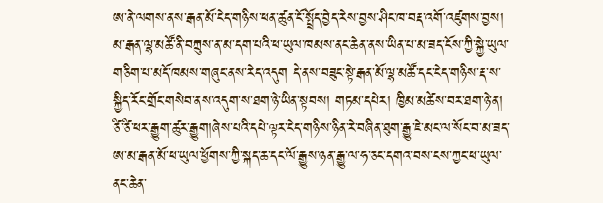ཨ་ནེ་ལགས་ནས་རྒན་མོ་ངེད་གཉིས་ཕན་ཚུན་ངོ་སྤྲོད་བྱེད་རེས་བྱས་ཤིང་ཁ་བརྡ་འགོ་འཛུགས་བྱས། མ་རྒན་ལྷ་མཚོ་ནི་བཀྲུས་ན་མ་དག་པའི་ཕ་ཡུལ་ཁམས་ནང་ཆེན་ནས་ཡིན་པ་མ་ཟད་ངོས་ཀྱི་སྐྱེ་ཡུལ་གཅིག་པ་མདོ་ཁམས་གཞུང་ནས་རེད་འདུག དེ་ནས་བཟུང་སྟེ་རྒན་མོ་ལྷ་མཚོ་དང་ངེད་གཉིས་རྡ་ས་སྐྱིད་རོང་གྲོང་གསེབ་ནས་འདུག་ས་ཐག་ཉེ་ཡིན་སྟབས། གཏམ་དཔེར། ཁྱིམ་མཚེས་བར་ཐག་ཉེ་ན། ཙི་ཙི་ཕར་རྒྱུག་ཚུར་རྒྱུག།ཞེས་པའི་དཔེ་ལྟར་ངེད་གཉིས་ཉིན་རེ་བཞིན་ཐུག་རྒྱུ་ཇེ་མང་ལ་སོང་བ་མ་ཟད་ཨ་མ་རྒན་མོ་ཕ་ཡུལ་ཕྱོགས་ཀྱི་སྐད་ཆ་དང་ལོ་རྒྱུས་ཉན་རྒྱུ་ལ་ཧ་ཅང་དགའ་བས་ངས་ཀྱང་ཕ་ཡུལ་ནང་ཆེན་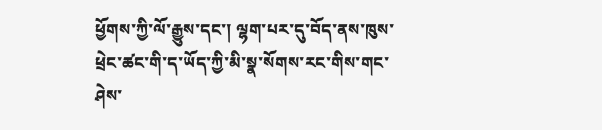ཕྱོགས་ཀྱི་ལོ་རྒྱུས་དང་། ལྷག་པར་དུ་བོད་ནས་ཁུས་ཕྲེང་ཚང་གི་ད་ཡོད་ཀྱི་མི་སྣ་སོགས་རང་གིས་གང་ཤེས་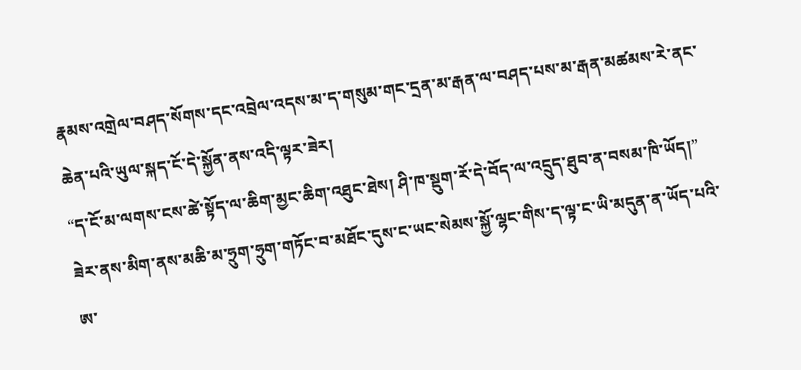རྣམས་འགྲེལ་བཤད་སོགས་དང་འབྲེལ་འདས་མ་ད་གསུམ་གང་དྲན་མ་རྒན་ལ་བཤད་པས་མ་རྒན་མཚམས་རེ་ནང་ཆེན་པའི་ཡུལ་སྐད་ངོ་དེ་སྐྱོན་ནས་འདི་ལྟར་ཟེར།
“ད་ངོ་མ་ལགས་ངས་ཚེ་སྟོད་ལ་ཆིག་མྱང་ཆིག་འཐུང་ཐེས། ཤི་ཁ་སྡུག་རོ་དེ་བོད་ལ་འདྲུད་ཐུབ་ན་བསམ་ཁི་ཡོད།”
ཟེར་ནས་མིག་ནས་མཆི་མ་ཧྲུག་ཧྲུག་གཏོང་བ་མཐོང་དུས་ང་ཡང་སེམས་སྐྱོ་ལྷང་གིས་ད་ལྟ་ང་ཡི་མདུན་ན་ཡོད་པའི་ཨ་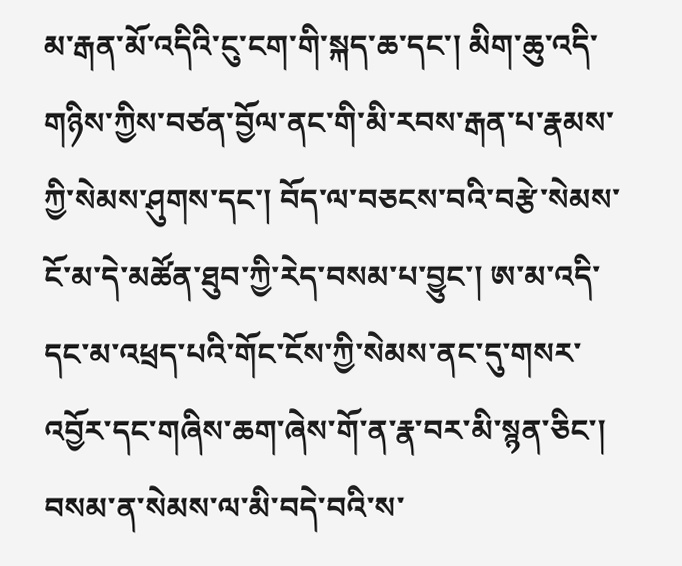མ་རྒན་མོ་འདིའི་ངུ་ངག་གི་སྐད་ཆ་དང་། མིག་ཆུ་འདི་གཉིས་ཀྱིས་བཙན་བྱོལ་ནང་གི་མི་རབས་རྒན་པ་རྣམས་ཀྱི་སེམས་ཤུགས་དང་། བོད་ལ་བཅངས་བའི་བརྩེ་སེམས་ངོ་མ་དེ་མཚོན་ཐུབ་ཀྱི་རེད་བསམ་པ་བྱུང་། ཨ་མ་འདི་དང་མ་འཕྲད་པའི་གོང་ངོས་ཀྱི་སེམས་ནང་དུ་གསར་འབྱོར་དང་གཞིས་ཆག་ཞེས་གོ་ན་རྣ་བར་མི་སྙན་ཅིང་། བསམ་ན་སེམས་ལ་མི་བདེ་བའི་ས་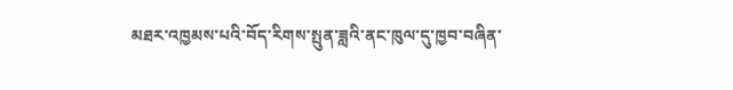མཐར་འཁྱམས་པའི་བོད་རིགས་སྤུན་ཟླའི་ནང་ཁུལ་དུ་ཁྱབ་བཞིན་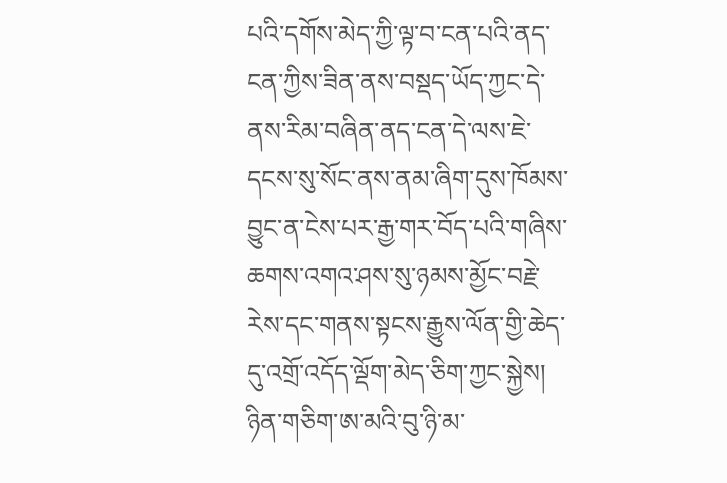པའི་དགོས་མེད་ཀྱི་ལྟ་བ་ངན་པའི་ནད་ངན་ཀྱིས་ཟིན་ནས་བསྡད་ཡོད་ཀྱང་དེ་ནས་རིམ་བཞིན་ནད་ངན་དེ་ལས་ཇེ་དངས་སུ་སོང་ནས་ནམ་ཞིག་དུས་ཁོམས་བྱུང་ན་ངེས་པར་རྒྱ་གར་བོད་པའི་གཞིས་ཆགས་འགའ་ཤས་སུ་ཉམས་མྱོང་བརྗེ་རེས་དང་གནས་སྟངས་རྒྱུས་ལོན་གྱི་ཆེད་དུ་འགྲོ་འདོད་ལྡོག་མེད་ཅིག་ཀྱང་སྐྱེས། ཉིན་གཅིག་ཨ་མའི་བུ་ཉི་མ་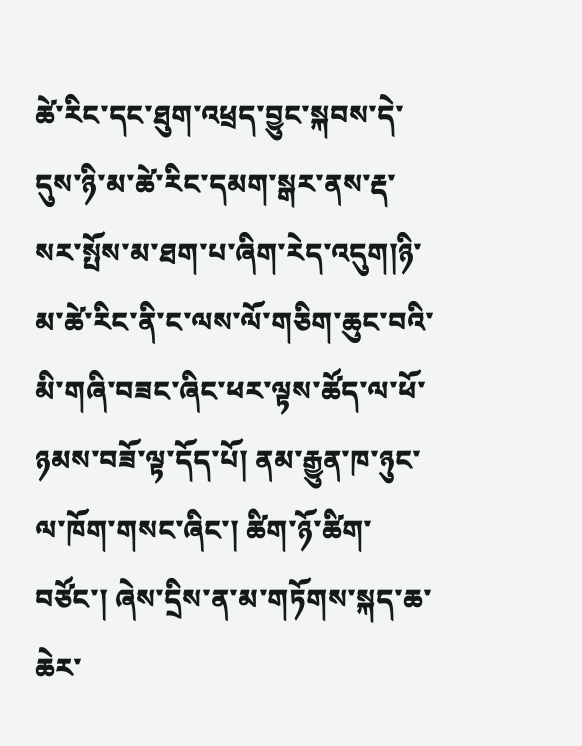ཚེ་རིང་དང་ཐུག་འཕྲད་བྱུང་སྐབས་དེ་དུས་ཉི་མ་ཚེ་རིང་དམག་སྒར་ནས་རྡ་སར་སྤོས་མ་ཐག་པ་ཞིག་རེད་འདུག།ཉི་མ་ཚེ་རིང་ནི་ང་ལས་ལོ་གཅིག་ཆུང་བའི་མི་གཞི་བཟང་ཞིང་ཕར་ལྟས་ཚོད་ལ་ཕོ་ཉམས་བཟོ་ལྟ་དོད་པོ། ནམ་རྒྱུན་ཁ་ཉུང་ལ་ཁོག་གསང་ཞིང་། ཚིག་ཉོ་ཚིག་བཙོང་། ཞེས་དྲིས་ན་མ་གཏོགས་སྐད་ཆ་ཆེར་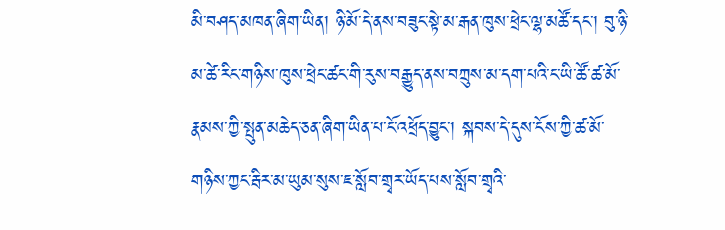མི་བཤད་མཁན་ཞིག་ཡིན། ཉི་མོ་དེ་ནས་བཟུང་སྟེ་མ་རྒན་ཁུས་ཕྲེང་ལྷ་མཚོ་དང་། བུ་ཉི་མ་ཚེ་རིང་གཉིས་ཁུས་ཕྲེང་ཚང་གི་རུས་བརྒྱུད་ནས་བཀྲུས་མ་དག་པའི་ང་ཡི་ཚོ་ཚ་མོ་རྣམས་ཀྱི་སྤུན་མཆེད་ཅན་ཞིག་ཡིན་པ་ངོ་འཕྲོད་བྱུང་། སྐབས་དེ་དུས་ངོས་ཀྱི་ཚ་མོ་གཉིས་ཀྱང་རྦིར་མ་ཡུམ་སུས་ཇ་སློབ་གྲྭར་ཡོད་པས་སློབ་གྲྭའི་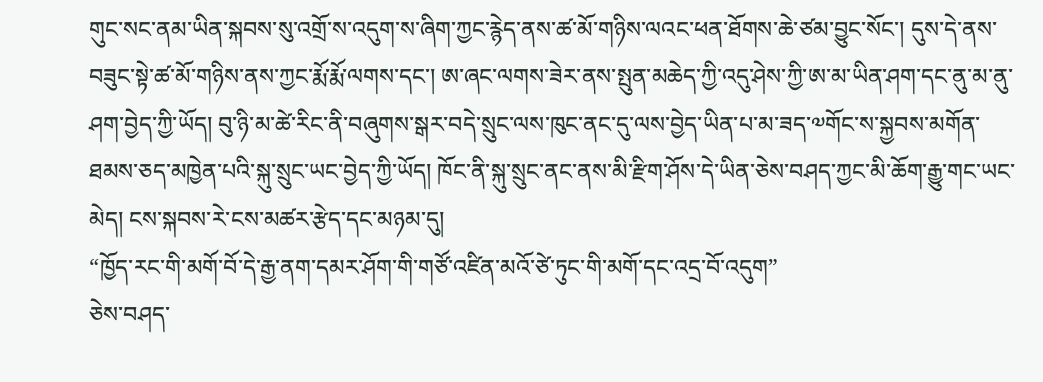གུང་སང་ནམ་ཡིན་སྐབས་སུ་འགྲོ་ས་འདུག་ས་ཞིག་ཀྱང་རྙེད་ནས་ཚ་མོ་གཉིས་ལའང་ཕན་ཐོགས་ཆེ་ཙམ་བྱུང་སོང་། དུས་དེ་ནས་བཟུང་སྟེ་ཚ་མོ་གཉིས་ནས་ཀྱང་རྨོ་རྨོ་ལགས་དང་། ཨ་ཞང་ལགས་ཟེར་ནས་སྤུན་མཆེད་ཀྱི་འདུ་ཤེས་ཀྱི་ཨ་མ་ཡིན་ཤག་དང་ནུ་མ་ནུ་ཤག་བྱེད་ཀྱི་ཡོད། བུ་ཉི་མ་ཚེ་རིང་ནི་བཞུགས་སྒར་བདེ་སྲུང་ལས་ཁུང་ནང་དུ་ལས་བྱེད་ཡིན་པ་མ་ཟད་༧གོང་ས་སྐྱབས་མགོན་ཐམས་ཅད་མཁྱེན་པའི་སྐུ་སྲུང་ཡང་བྱེད་ཀྱི་ཡོད། ཁོང་ནི་སྐུ་སྲུང་ནང་ནས་མི་རྫིག་ཤོས་དེ་ཡིན་ཅེས་བཤད་ཀྱང་མི་ཆོག་རྒྱུ་གང་ཡང་མེད། ངས་སྐབས་རེ་ངས་མཚར་རྩེད་དང་མཉམ་དུ།
“ཁྱོད་རང་གི་མགོ་བོ་དེ་རྒྱ་ནག་དམར་ཤོག་གི་གཙོ་འཛིན་མའོ་ཙེ་ཏུང་གི་མགོ་དང་འདྲ་བོ་འདུག”
ཅེས་བཤད་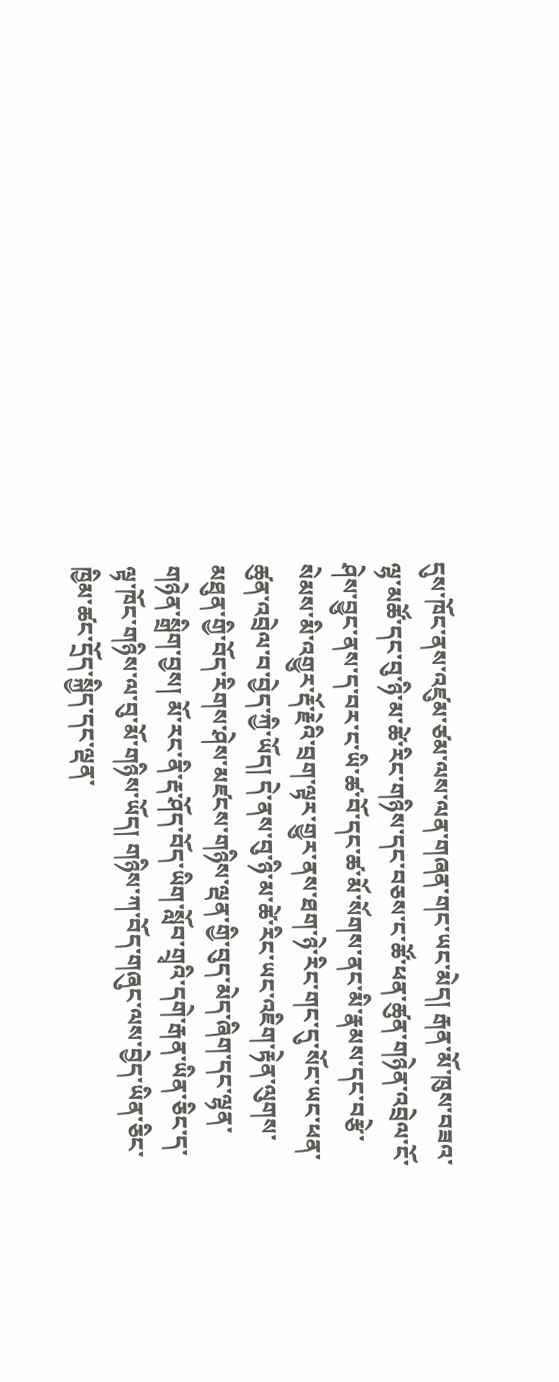དུས་ཁོང་ནས་འཛུམ་ཙམ་ལས་ལན་གཞན་གང་ཡང་མེད། རྒན་མོ་ཁུས་བཟའ་ལྷ་མཚོ་དང་བུ་ཉི་མ་ཚེ་རིང་གཉིས་དང་བཅས་ང་ཚོ་ཕན་ཚུན་གཉེན་འབྲེལ་ངོ་ཤེས་བྱུང་ནས་ད་བར་ང་ཡི་ཚ་བོ་དང་ཚ་མོ་སོགས་ནང་མི་རྣམས་དང་བརྩེ་སེམས་མི་འགྱུར་རྡོ་རྗེའི་བྲག་ལྟར་གྱུར་ནས་ཐག་ཉེ་རིང་གང་དུ་སོང་ཡང་ཕན་ཚུན་འབྲེལ་བ་བྱེད་ཀྱི་ཡོད། དེ་ནས་བུ་ཉི་མ་ཚེ་རིང་ཡང་འཇིག་རྟེན་ལུགས་མཐུན་གྱི་བོད་རིགས་ཤེས་མཛངས་གཉིས་ལྡན་གྱི་བུད་མེད་ཞིག་དང་ལྷན་གཉེན་སྒྲིག་བྱས། མོ་རང་ནི་རྡ་ཤོད་བོད་ཡིག་སློབ་གྲྭའི་དགེ་རྒན་ཡིན་ཅིང་ད་ལྟ་ཁོང་གཉིས་ལ་བུ་མོ་གཉིས་ཡོད། གཉིས་ཀ་བོད་གཞུང་ལས་བྱེད་ཡིན་ཅིང་ཁྱིམ་ཚང་དྲོད་སྐྱིད་དང་ལྡན་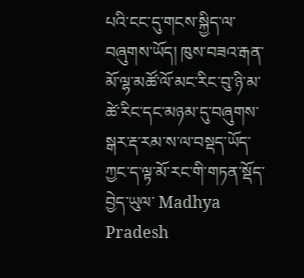པའི་ངང་དུ་གངས་སྐྱིད་ལ་བཞུགས་ཡོད། ཁུས་བཟའ་རྒན་མོ་ལྷ་མཚོ་ལོ་མང་རིང་བུ་ཉི་མ་ཚེ་རིང་དང་མཉམ་དུ་བཞུགས་སྒར་རྡ་རམ་ས་ལ་བསྡད་ཡོད་ཀྱང་ད་ལྟ་མོ་རང་གི་གཏན་སྡོད་བྱེད་ཡུལ་ Madhya Pradesh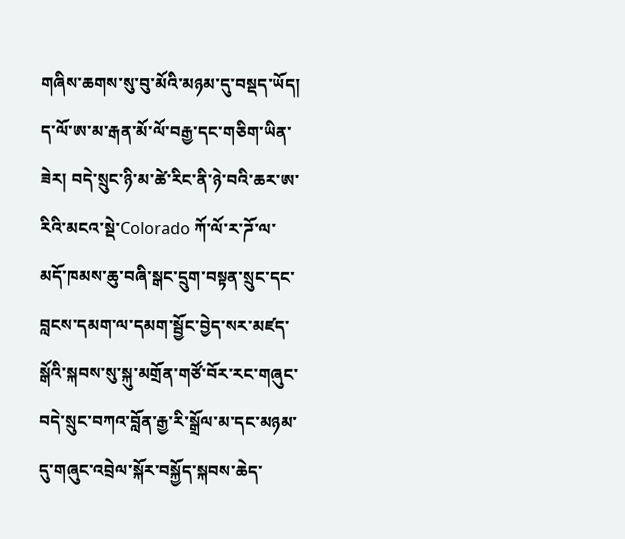གཞིས་ཆགས་སུ་བུ་མོའི་མཉམ་དུ་བསྡད་ཡོད། ད་ལོ་ཨ་མ་རྒན་མོ་ལོ་བརྒྱ་དང་གཅིག་ཡིན་ཟེར། བདེ་སྲུང་ཉི་མ་ཚེ་རིང་ནི་ཉེ་བའི་ཆར་ཨ་རིའི་མངའ་སྡེ་Colorado ཀོ་ལོ་ར་ཌོ་ལ་མདོ་ཁམས་ཆུ་བཞི་སྒང་དྲུག་བསྟན་སྲུང་དང་བླངས་དམག་ལ་དམག་སྦྱོང་བྱེད་སར་མཛད་སྒོའི་སྐབས་སུ་སྐུ་མགྲོན་གཙོ་བོར་རང་གཞུང་བདེ་སྲུང་བཀའ་བློན་རྒྱ་རི་སྒྲོལ་མ་དང་མཉམ་དུ་གཞུང་འབྲེལ་སྐོར་བསྐྱོད་སྐབས་ཆེད་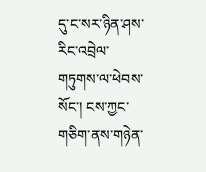དུ་ང་སར་ཉིན་ཤས་རིང་འབྲེལ་གཏུགས་ལ་ཕེབས་སོང་། ངས་ཀྱང་གཅིག་ནས་གཉེན་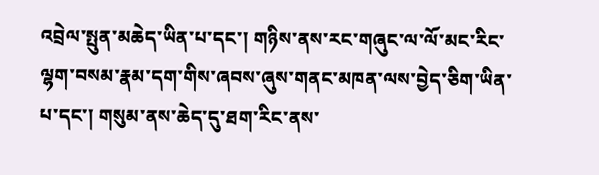འབྲེལ་སྤུན་མཆེད་ཡིན་པ་དང་། གཉིས་ནས་རང་གཞུང་ལ་ལོ་མང་རིང་ལྷག་བསམ་རྣམ་དག་གིས་ཞབས་ཞུས་གནང་མཁན་ལས་བྱེད་ཅིག་ཡིན་པ་དང་། གསུམ་ནས་ཆེད་དུ་ཐག་རིང་ནས་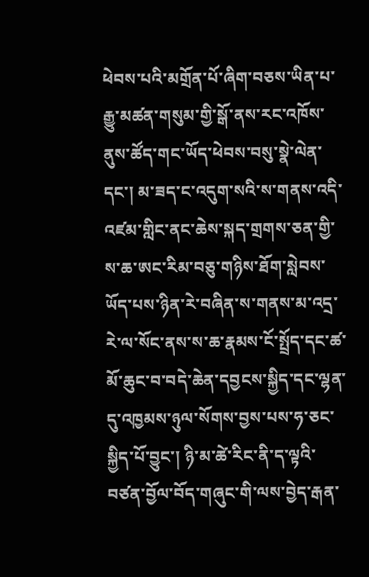ཕེབས་པའི་མགྲོན་པོ་ཞིག་བཅས་ཡིན་པ་རྒྱུ་མཚན་གསུམ་གྱི་སྒོ་ནས་རང་འཁོས་ནུས་ཚོད་གང་ཡོད་ཕེབས་བསུ་སྣེ་ལེན་དང་། མ་ཟད་ང་འདུག་སའི་ས་གནས་འདི་འཛམ་གླིང་ནང་ཆེས་སྐད་གྲགས་ཅན་གྱི་ས་ཆ་ཨང་རིམ་བཅུ་གཉིས་ཐོག་སླེབས་ཡོད་པས་ཉིན་རེ་བཞིན་ས་གནས་མ་འདྲ་རེ་ལ་སོང་ནས་ས་ཆ་རྣམས་ངོ་སྤྲོད་དང་ཚ་མོ་ཆུང་བ་བདེ་ཆེན་དབྱངས་སྐྱིད་དང་ལྷན་དུ་འཁྱམས་ཉུལ་སོགས་བྱས་པས་ཧ་ཅང་སྐྱིད་པོ་བྱུང་། ཉི་མ་ཚེ་རིང་ནི་ད་ལྟའི་བཙན་བྱོལ་བོད་གཞུང་གི་ལས་བྱེད་རྒན་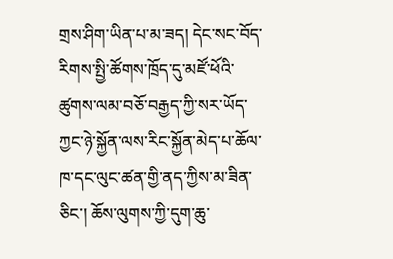གྲས་ཤིག་ཡིན་པ་མ་ཟད། དེང་སང་བོད་རིགས་སྤྱི་ཚོགས་ཁྲོད་དུ་མཛོ་ཕོའི་ཚུགས་ལམ་བཅོ་བརྒྱད་ཀྱི་སར་ཡོད་ཀྱང་ཉེ་སྐྱོན་ལས་རིང་སྐྱོན་མེད་པ་ཆོལ་ཁ་དང་ལུང་ཚན་གྱི་ནད་ཀྱིས་མ་ཟིན་ཅིང་། ཆོས་ལུགས་ཀྱི་དུག་ཆུ་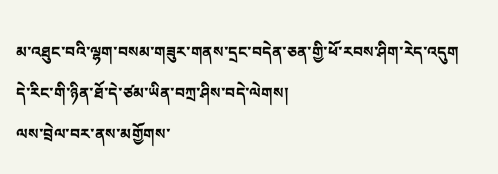མ་འཐུང་བའི་ལྷག་བསམ་གཟུར་གནས་དྲང་བདེན་ཅན་གྱི་ཕོ་རབས་ཤིག་རེད་འདུག
དེ་རིང་གི་ཉིན་ཐོ་དེ་ཙམ་ཡིན་བཀྲ་ཤིས་བདེ་ལེགས།
ལས་བྲེལ་བར་ནས་མགྱོགས་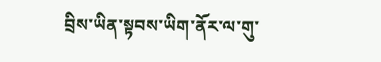བྲིས་ཡིན་སྟབས་ཡིག་ནོར་ལ་གུ་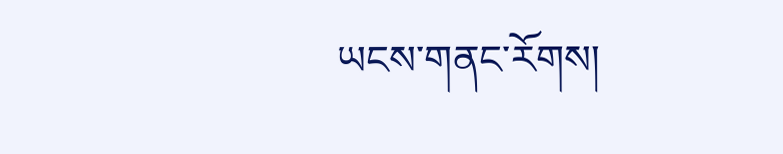ཡངས་གནང་རོགས།